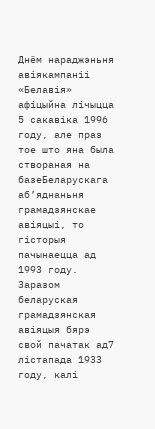Днём нараджэньня авіякампаніі «Белавія» афіцыйна лічыцца 5 сакавіка 1996 году, але праз тое што яна была створаная на базеБеларускага аб’яднаньня грамадзянскае авіяцыі, то гісторыя пачынаецца ад 1993 году.
Заразом беларуская грамадзянская авіяцыя бярэ свой пачатак ад7 лістапада 1933 году, калі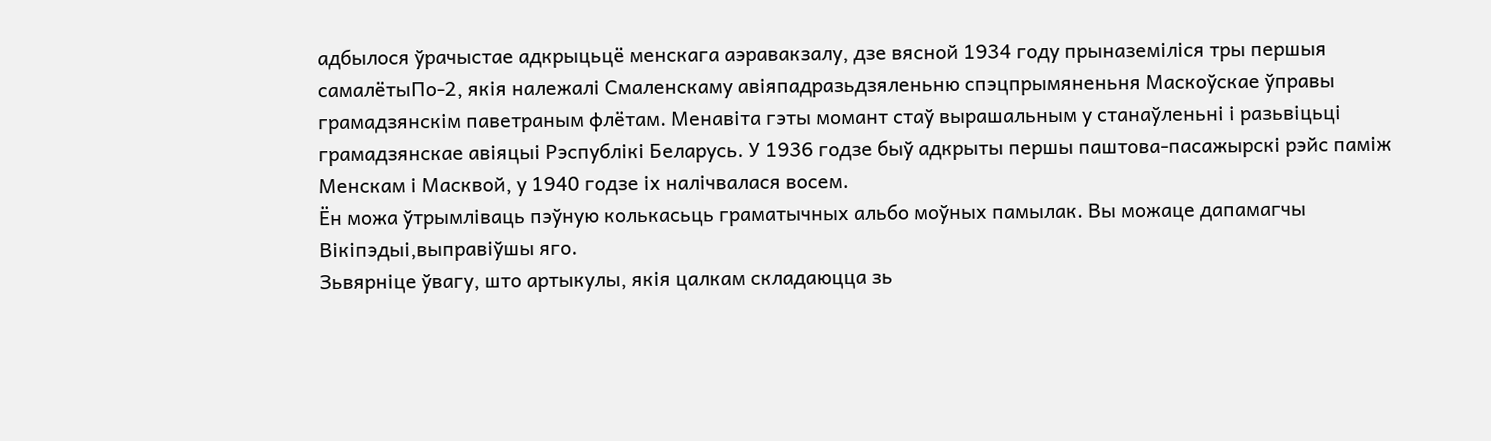адбылося ўрачыстае адкрыцьцё менскага аэравакзалу, дзе вясной 1934 году прыназеміліся тры першыя самалётыПо-2, якія належалі Смаленскаму авіяпадразьдзяленьню спэцпрымяненьня Маскоўскае ўправы грамадзянскім паветраным флётам. Менавіта гэты момант стаў вырашальным у станаўленьні і разьвіцьці грамадзянскае авіяцыі Рэспублікі Беларусь. У 1936 годзе быў адкрыты першы паштова-пасажырскі рэйс паміж Менскам і Масквой, у 1940 годзе іх налічвалася восем.
Ён можа ўтрымліваць пэўную колькасьць граматычных альбо моўных памылак. Вы можаце дапамагчы Вікіпэдыі,выправіўшы яго.
Зьвярніце ўвагу, што артыкулы, якія цалкам складаюцца зь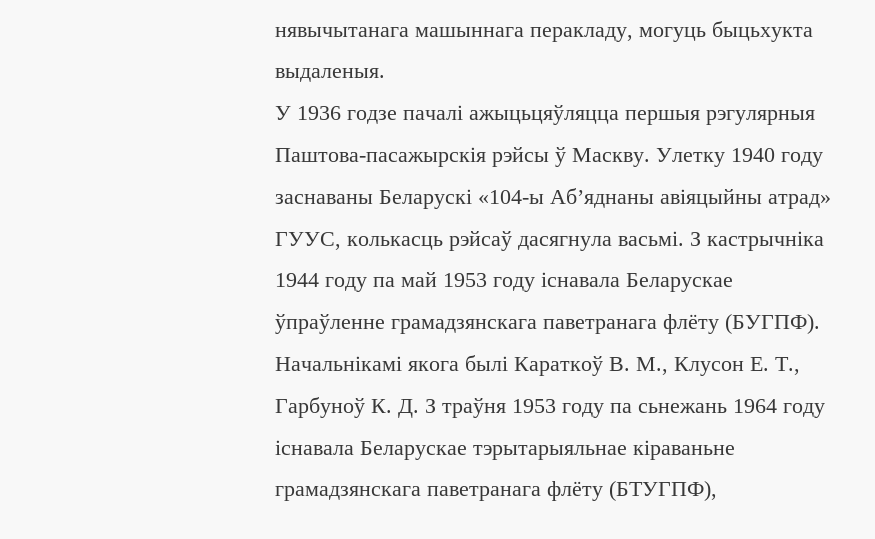нявычытанага машыннага перакладу, могуць быцьхукта выдаленыя.
У 1936 годзе пачалі ажыцьцяўляцца першыя рэгулярныя Паштова-пасажырскія рэйсы ў Маскву. Улетку 1940 году заснаваны Беларускі «104-ы Аб’яднаны авіяцыйны атрад» ГУУС, колькасць рэйсаў дасягнула васьмі. З кастрычніка 1944 году па май 1953 году існавала Беларускае ўпраўленне грамадзянскага паветранага флёту (БУГПФ). Начальнікамі якога былі Караткоў В. М., Клусон Е. Т., Гарбуноў К. Д. З траўня 1953 году па сьнежань 1964 году існавала Беларускае тэрытарыяльнае кіраваньне грамадзянскага паветранага флёту (БТУГПФ),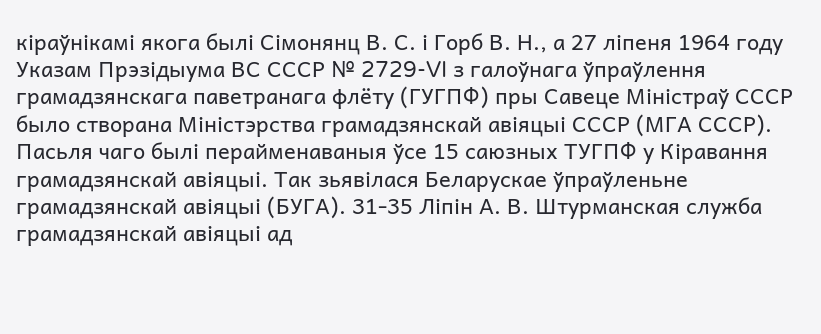кіраўнікамі якога былі Сімонянц В. С. і Горб В. Н., а 27 ліпеня 1964 году Указам Прэзідыума ВС СССР № 2729-VI з галоўнага ўпраўлення грамадзянскага паветранага флёту (ГУГПФ) пры Савеце Міністраў СССР было створана Міністэрства грамадзянскай авіяцыі СССР (МГА СССР). Пасьля чаго былі перайменаваныя ўсе 15 саюзных ТУГПФ у Кіравання грамадзянскай авіяцыі. Так зьявілася Беларускае ўпраўленьне грамадзянскай авіяцыі (БУГА). 31-35 Ліпін А. В. Штурманская служба грамадзянскай авіяцыі ад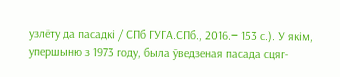узлёту да пасадкі / СПб ГУГА.СПб., 2016.‒ 153 с.). У якім, упершыню з 1973 году, была ўведзеная пасада сцяг-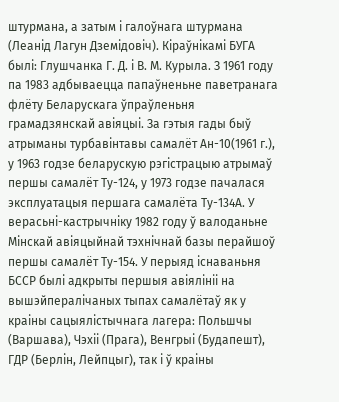штурмана, а затым і галоўнага штурмана (Леанід Лагун Дземідовіч). Кіраўнікамі БУГА былі: Глушчанка Г. Д. і В. М. Курыла. З 1961 году па 1983 адбываецца папаўненьне паветранага флёту Беларускага ўпраўленьня грамадзянскай авіяцыі. За гэтыя гады быў атрыманы турбавінтавы самалёт Ан-10(1961 г.), у 1963 годзе беларускую рэгістрацыю атрымаў першы самалёт Ту-124, у 1973 годзе пачалася эксплуатацыя першага самалёта Ту-134А. У верасьні-кастрычніку 1982 году ў валоданьне Мінскай авіяцыйнай тэхнічнай базы перайшоў першы самалёт Ту-154. У перыяд існаваньня БССР былі адкрыты першыя авіялініі на вышэйпералічаных тыпах самалётаў як у краіны сацыялістычнага лагера: Польшчы (Варшава), Чэхіі (Прага), Венгрыі (Будапешт), ГДР (Берлін, Лейпцыг), так і ў краіны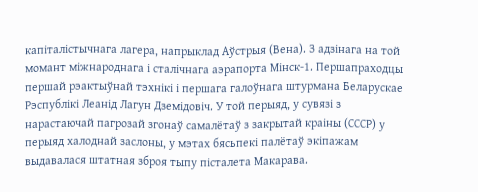капіталістычнага лагера, напрыклад Аўстрыя (Вена). З адзінага на той момант міжнароднага і сталічнага аэрапорта Мінск-1. Першапраходцы першай рэактыўнай тэхнікі і першага галоўнага штурмана Беларускае Рэспублікі Леанід Лагун Дземідовіч. У той перыяд, у сувязі з нарастаючай пагрозай згонаў самалётаў з закрытай краіны (СССР) у перыяд халоднай заслоны, у мэтах бясьпекі палётаў экіпажам выдавалася штатная зброя тыпу пісталета Макарава.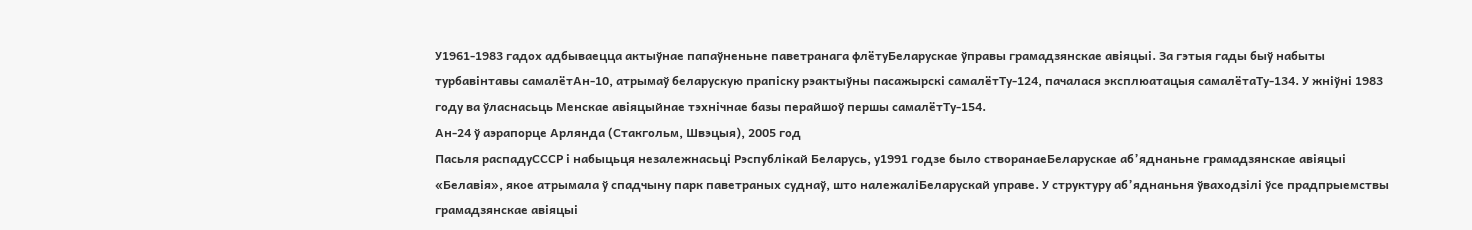У1961-1983 гадох адбываецца актыўнае папаўненьне паветранага флётуБеларускае ўправы грамадзянскае авіяцыі. За гэтыя гады быў набыты турбавінтавы самалётАн-10, атрымаў беларускую прапіску рэактыўны пасажырскі самалётТу-124, пачалася эксплюатацыя самалётаТу-134. У жніўні 1983 году ва ўласнасьць Менскае авіяцыйнае тэхнічнае базы перайшоў першы самалётТу-154.
Ан-24 ў аэрапорце Арлянда (Стакгольм, Швэцыя), 2005 год
Пасьля распадуСССР і набыцьця незалежнасьці Рэспублікай Беларусь, у1991 годзе было створанаеБеларускае аб’яднаньне грамадзянскае авіяцыі «Белавія», якое атрымала ў спадчыну парк паветраных суднаў, што належаліБеларускай управе. У структуру аб’яднаньня ўваходзілі ўсе прадпрыемствы грамадзянскае авіяцыі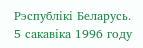Рэспублікі Беларусь.
5 сакавіка 1996 году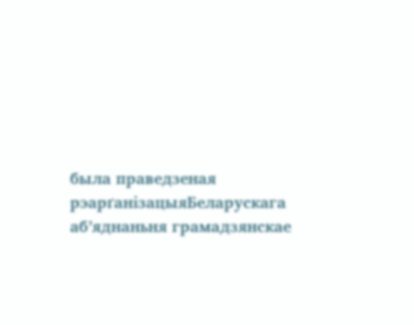была праведзеная рэарґанізацыяБеларускага аб’яднаньня грамадзянскае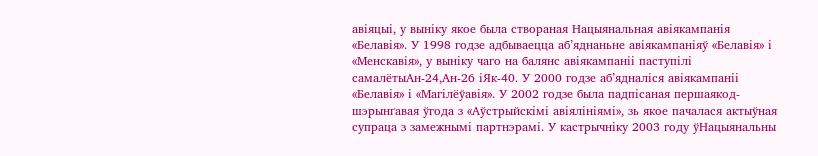авіяцыі, у выніку якое была створаная Нацыянальная авіякампанія «Белавія». У 1998 годзе адбываецца аб’яднаньне авіякампаніяў «Белавія» і «Менскавія», у выніку чаго на балянс авіякампаніі паступілі самалётыАн-24,Ан-26 іЯк-40. У 2000 годзе аб’ядналіся авіякампаніі «Белавія» і «Магілёўавія». У 2002 годзе была падпісаная першаякод-шэрынґавая ўгода з «Аўстрыйскімі авіялініямі», зь якое пачалася актыўная супраца з замежнымі партнэрамі. У кастрычніку 2003 году ўНацыянальны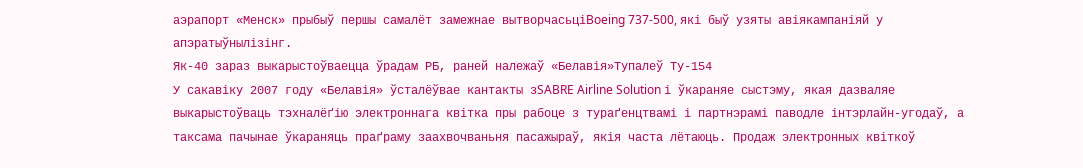аэрапорт «Менск» прыбыў першы самалёт замежнае вытворчасьціBoeing 737-500, які быў узяты авіякампаніяй у апэратыўнылізінг.
Як-40 зараз выкарыстоўваецца ўрадам РБ, раней належаў «Белавія»Тупалеў Ту-154
У сакавіку 2007 году «Белавія» ўсталёўвае кантакты зSABRE Airline Solution і ўкараняе сыстэму, якая дазваляе выкарыстоўваць тэхналёґію электроннага квітка пры рабоце з тураґенцтвамі і партнэрамі паводле інтэрлайн-угодаў, а таксама пачынае ўкараняць праґраму заахвочваньня пасажыраў, якія часта лётаюць. Продаж электронных квіткоў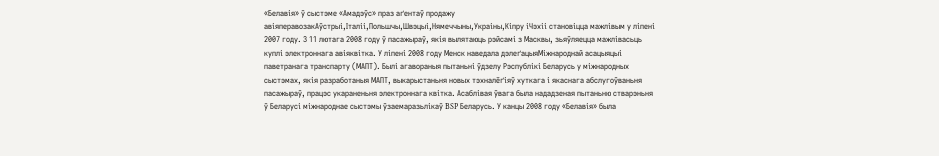«Белавія» ў сыстэме «Амадэўс» праз аґентаў продажу авіяперавозакАўстрыі,Італіі,Польшчы,Швэцыі,Нямеччыны,Украіны,Кіпру іЧэхіі становіцца мажлівым у ліпені 2007 году. З 11 лютага 2008 году ў пасажыраў, якія вылятаюць рэйсамі з Масквы, зьяўляецца мажлівасьць куплі электроннага авіяквітка. У ліпені 2008 году Менск наведала дэлеґацыяМіжнароднай асацыяцыі паветранага транспарту (МАПТ). Былі агавораныя пытаньні ўдзелу Рэспублікі Беларусь у міжнародных сыстэмах, якія разработаныя МАПТ, выкарыстаньня новых тэхналёґіяў хуткага і якаснага абслугоўваньня пасажыраў, працэс укараненьня электроннага квітка. Асаблівая ўвага была нададзеная пытаньню стварэньня ў Беларусі міжнароднае сыстэмы ўзаемаразьлікаў BSP Беларусь. У канцы 2008 году «Белавія» была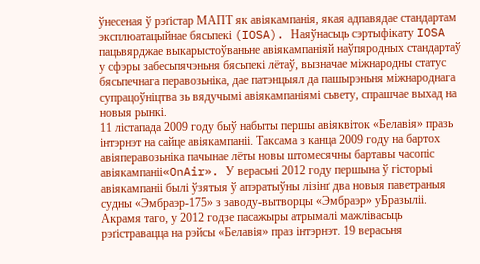ўнесеная ў рэґістар МАПТ як авіякампанія, якая адпавядае стандартам эксплюатацыйнае бясьпекі (IOSA). Наяўнасьць сэртыфікату IOSA пацьвярджае выкарыстоўваньне авіякампаніяй наўпяродных стандартаў у сфэры забесьпячэньня бясьпекі лётаў, вызначае міжнародны статус бясьпечнага перавозьніка, дае патэнцыял да пашырэньня міжнароднага супрацоўніцтва зь вядучымі авіякампаніямі сьвету, спрашчае выхад на новыя рынкі.
11 лістапада 2009 году быў набыты першы авіяквіток «Белавія» празь iнтэрнэт на сайце авіякампаніі. Таксама з канца 2009 году на бартох авіяперавозьніка пачынае лёты новы штомесячны бартавы часопіс авіякампаніі«OnAir». У верасьні 2012 году першына ў гісторыі авіякампаніі былі ўзятыя ў апэратыўны лізінґ два новыя паветраныя судны «Эмбраэр-175» з заводу-вытворцы «Эмбраэр» уБразыліі. Акрамя таго, у 2012 годзе пасажыры атрымалі мажлівасьць рэґістравацца на рэйсы «Белавія» праз інтэрнэт. 19 верасьня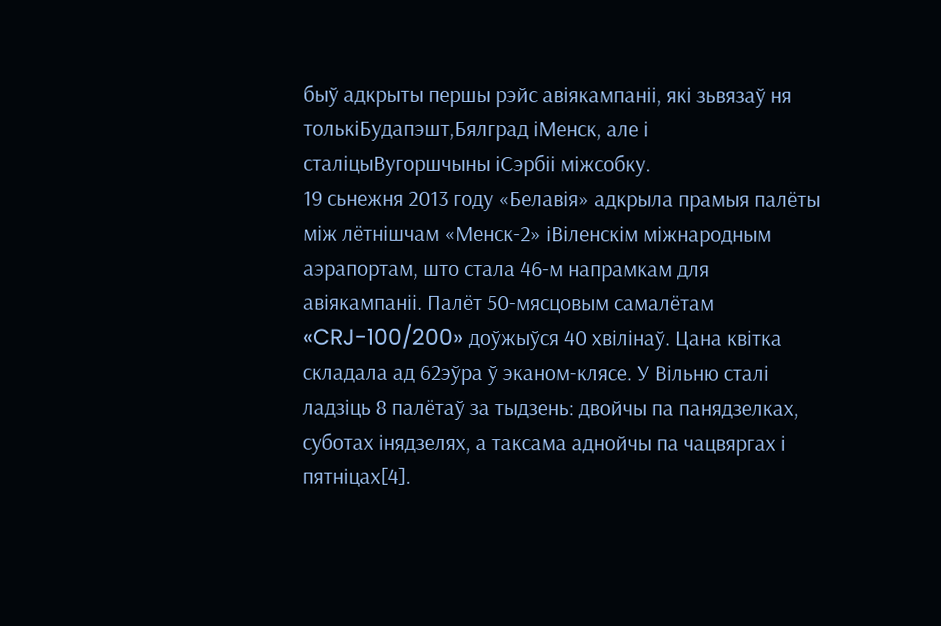быў адкрыты першы рэйс авіякампаніі, які зьвязаў ня толькіБудапэшт,Бялград іМенск, але і сталіцыВугоршчыны іСэрбіі міжсобку.
19 сьнежня 2013 году «Белавія» адкрыла прамыя палёты між лётнішчам «Менск-2» іВіленскім міжнародным аэрапортам, што стала 46-м напрамкам для авіякампаніі. Палёт 50-мясцовым самалётам «CRJ-100/200» доўжыўся 40 хвілінаў. Цана квітка складала ад 62эўра ў эканом-клясе. У Вільню сталі ладзіць 8 палётаў за тыдзень: двойчы па панядзелках, суботах інядзелях, а таксама аднойчы па чацвяргах і пятніцах[4].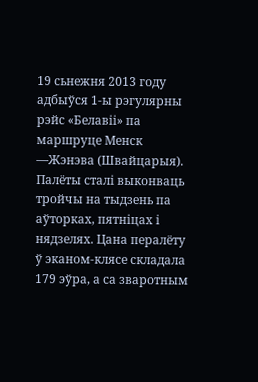19 сьнежня 2013 году адбыўся 1-ы рэгулярны рэйс «Белавіі» па маршруце Менск —Жэнэва (Швайцарыя). Палёты сталі выконваць тройчы на тыдзень па аўторках, пятніцах і нядзелях. Цана пералёту ў эканом-клясе складала 179 эўра, а са зваротным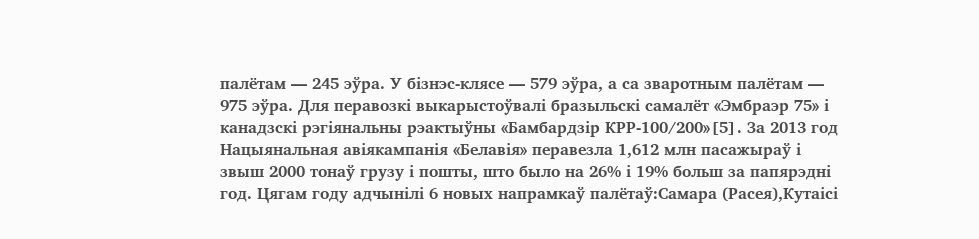палётам — 245 эўра. У бізнэс-клясе — 579 эўра, а са зваротным палётам — 975 эўра. Для перавозкі выкарыстоўвалі бразыльскі самалёт «Эмбраэр 75» і канадзскі рэгіянальны рэактыўны «Бамбардзір КРР-100/200»[5]. За 2013 год Нацыянальная авіякампанія «Белавія» перавезла 1,612 млн пасажыраў і звыш 2000 тонаў грузу і пошты, што было на 26% і 19% больш за папярэдні год. Цягам году адчынілі 6 новых напрамкаў палётаў:Самара (Расея),Кутаісі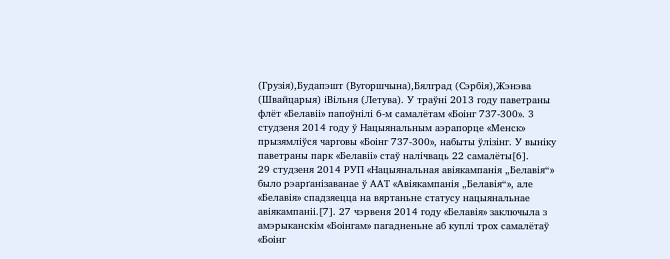(Грузія),Будапэшт (Вугоршчына),Бялград (Сэрбія),Жэнэва (Швайцарыя) іВільня (Летува). У траўні 2013 году паветраны флёт «Белавіі» папоўнілі 6-м самалётам «Боінг 737-300». 3 студзеня 2014 году ў Нацыянальным аэрапорце «Менск» прызямліўся чарговы «Боінг 737-300», набыты ўлізінг. У выніку паветраны парк «Белавіі» стаў налічваць 22 самалёты[6].
29 студзеня 2014 РУП «Нацыянальная авіякампанія „Белавія“» было рэарґанізаванае ў ААТ «Авіякампанія „Белавія“», але «Белавія» спадзяецца на вяртаньне статусу нацыянальнае авіякампаніі.[7]. 27 чэрвеня 2014 году «Белавія» заключыла з амэрыканскім «Боінгам» пагадненьне аб куплі трох самалётаў «Боінг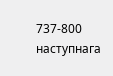737-800 наступнага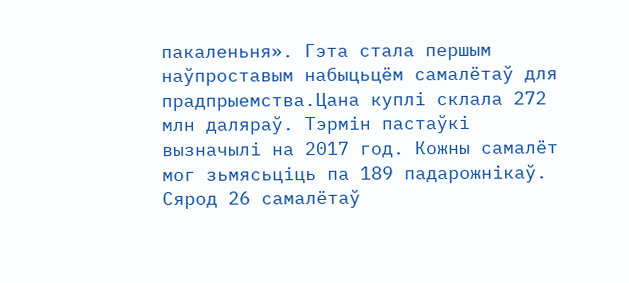пакаленьня». Гэта стала першым наўпроставым набыцьцём самалётаў для прадпрыемства.Цана куплі склала 272 млн даляраў. Тэрмін пастаўкі вызначылі на 2017 год. Кожны самалёт мог зьмясьціць па 189 падарожнікаў. Сярод 26 самалётаў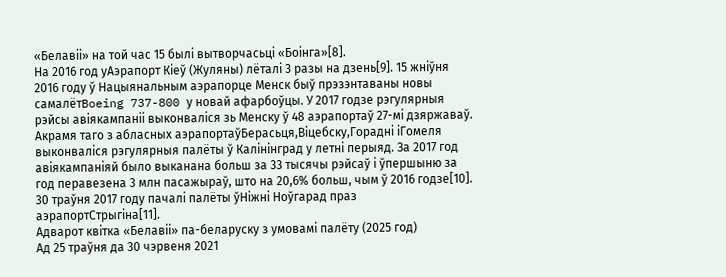«Белавіі» на той час 15 былі вытворчасьці «Боінга»[8].
На 2016 год уАэрапорт Кіеў (Жуляны) лёталі 3 разы на дзень[9]. 15 жніўня 2016 году ў Нацыянальным аэрапорце Менск быў прэзэнтаваны новы самалётBoeing 737-800 у новай афарбоўцы. У 2017 годзе рэгулярныя рэйсы авіякампаніі выконваліся зь Менску ў 48 аэрапортаў 27-мі дзяржаваў. Акрамя таго з абласных аэрапортаўБерасьця,Віцебску,Горадні іГомеля выконваліся рэгулярныя палёты ў Калінінград у летні перыяд. За 2017 год авіякампаніяй было выканана больш за 33 тысячы рэйсаў і ўпершыню за год перавезена 3 млн пасажыраў, што на 20,6% больш, чым ў 2016 годзе[10]. 30 траўня 2017 году пачалі палёты ўНіжні Ноўгарад праз аэрапортСтрыгіна[11].
Адварот квітка «Белавіі» па-беларуску з умовамі палёту (2025 год)
Ад 25 траўня да 30 чэрвеня 2021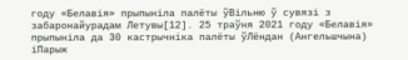году «Белавія» прыпыніла палёты ўВільню ў сувязі з забаронайурадам Летувы[12]. 25 траўня 2021 году «Белавія» прыпыніла да 30 кастрычніка палёты ўЛёндан (Ангельшчына) іПарыж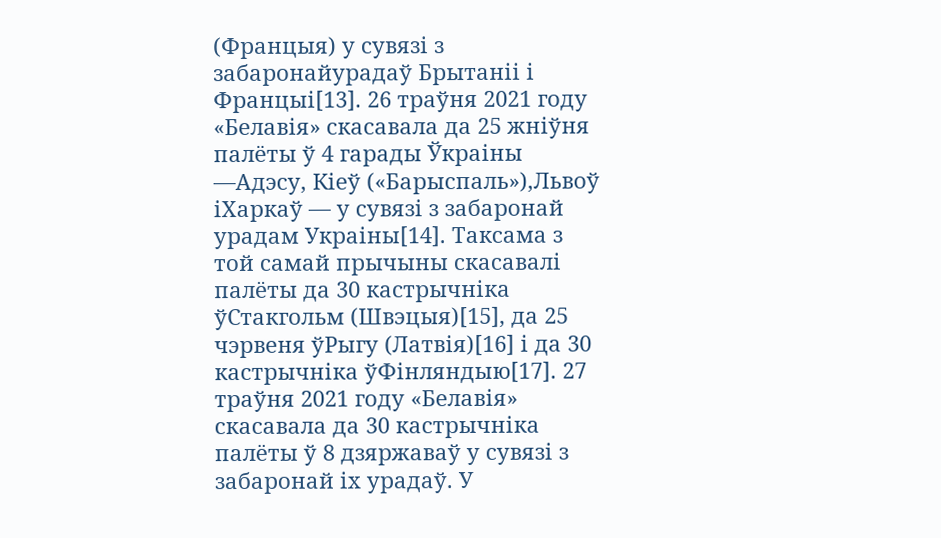(Францыя) у сувязі з забаронайурадаў Брытаніі і Францыі[13]. 26 траўня 2021 году «Белавія» скасавала да 25 жніўня палёты ў 4 гарады Ўкраіны —Адэсу, Кіеў («Барыспаль»),Львоў іХаркаў — у сувязі з забаронай урадам Украіны[14]. Таксама з той самай прычыны скасавалі палёты да 30 кастрычніка ўСтакгольм (Швэцыя)[15], да 25 чэрвеня ўРыгу (Латвія)[16] і да 30 кастрычніка ўФінляндыю[17]. 27 траўня 2021 году «Белавія» скасавала да 30 кастрычніка палёты ў 8 дзяржаваў у сувязі з забаронай іх урадаў. У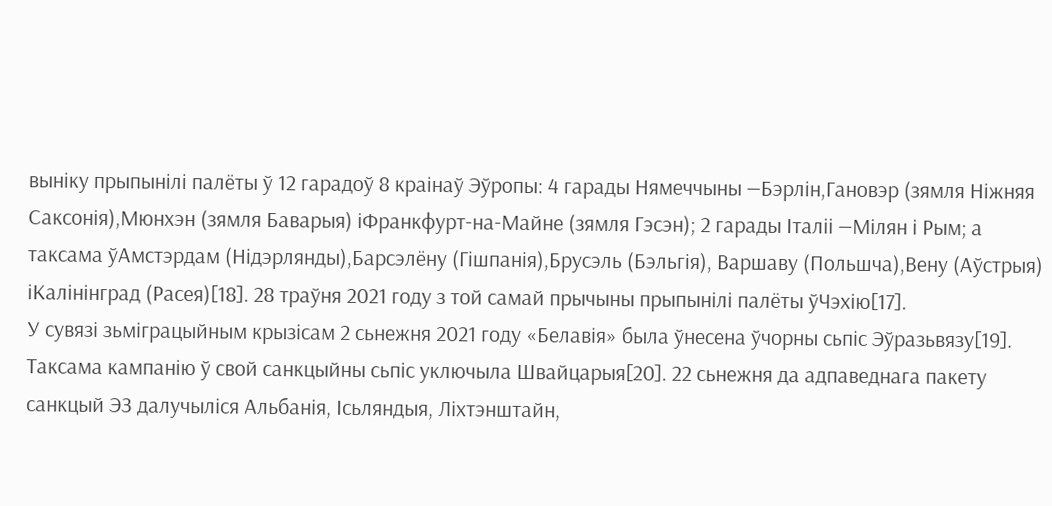выніку прыпынілі палёты ў 12 гарадоў 8 краінаў Эўропы: 4 гарады Нямеччыны —Бэрлін,Гановэр (зямля Ніжняя Саксонія),Мюнхэн (зямля Баварыя) іФранкфурт-на-Майне (зямля Гэсэн); 2 гарады Італіі —Мілян і Рым; а таксама ўАмстэрдам (Нідэрлянды),Барсэлёну (Гішпанія),Брусэль (Бэльгія), Варшаву (Польшча),Вену (Аўстрыя) іКалінінград (Расея)[18]. 28 траўня 2021 году з той самай прычыны прыпынілі палёты ўЧэхію[17].
У сувязі зьміграцыйным крызісам 2 сьнежня 2021 году «Белавія» была ўнесена ўчорны сьпіс Эўразьвязу[19]. Таксама кампанію ў свой санкцыйны сьпіс уключыла Швайцарыя[20]. 22 сьнежня да адпаведнага пакету санкцый ЭЗ далучыліся Альбанія, Ісьляндыя, Ліхтэнштайн,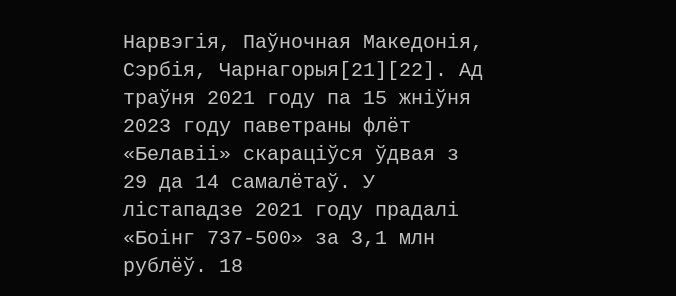Нарвэгія, Паўночная Македонія, Сэрбія, Чарнагорыя[21][22]. Ад траўня 2021 году па 15 жніўня 2023 году паветраны флёт «Белавіі» скараціўся ўдвая з 29 да 14 самалётаў. У лістападзе 2021 году прадалі «Боінг 737-500» за 3,1 млн рублёў. 18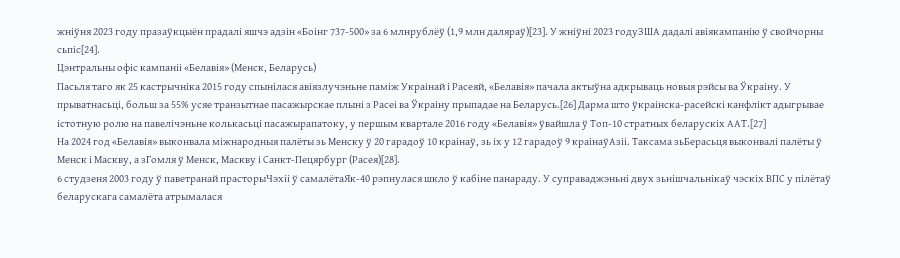жніўня 2023 году празаўкцыён прадалі яшчэ адзін «Боінг 737-500» за 6 млнрублёў (1,9 млн даляраў)[23]. У жніўні 2023 годуЗША дадалі авіякампанію ў свойчорны сьпіс[24].
Цэнтральны офіс кампаніі «Белавія» (Менск, Беларусь)
Пасьля таго як 25 кастрычніка 2015 году спынілася авіязлучэньне паміж Украінай і Расеяй, «Белавія» пачала актыўна адкрываць новыя рэйсы ва Ўкраіну. У прыватнасьці, больш за 55% усяе транзытнае пасажырскае плыні з Расеі ва Ўкраіну прыпадае на Беларусь.[26] Дарма што ўкраінска-расейскі канфлікт адыгрывае істотную ролю на павелічэньне колькасьці пасажырапатоку, у першым квартале 2016 году «Белавія» ўвайшла ў Топ-10 стратных беларускіх ААТ.[27]
На 2024 год «Белавія» выконвала міжнародныя палёты зь Менску ў 20 гарадоў 10 краінаў, зь іх у 12 гарадоў 9 краінаўАзіі. Таксама зьБерасьця выконвалі палёты ў Менск і Маскву, а зГомля ў Менск, Маскву і Санкт-Пецярбург (Расея)[28].
6 студзеня 2003 году ў паветранай прасторыЧэхіі ў самалётаЯк-40 рэпнулася шкло ў кабіне панараду. У суправаджэньні двух зьнішчальнікаў чэскіх ВПС у пілётаў беларускага самалёта атрымалася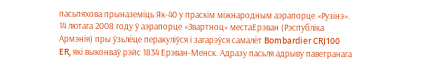пасьпяхова прыназеміць Як-40 у праскім міжнародным аэрапорце «Рузінэ».
14 лютага 2008 году ў аэрапорце «Звартноц» местаЕрэван (Рэспубліка Армэнія) пры ўзьлёце перакуліўся і загарэўся самалёт Bombardier CRJ100 ER, які выконваў рэйс 1834 Ерэван-Менск. Адразу пасьля адрыву паветранага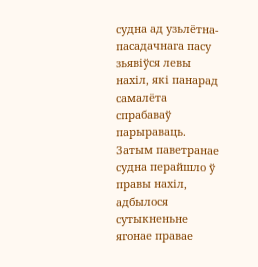судна ад узьлётна-пасадачнага пасу зьявіўся левы нахіл, які панарад самалёта спрабаваў парыраваць. Затым паветранае судна перайшло ў правы нахіл, адбылося сутыкненьне ягонае правае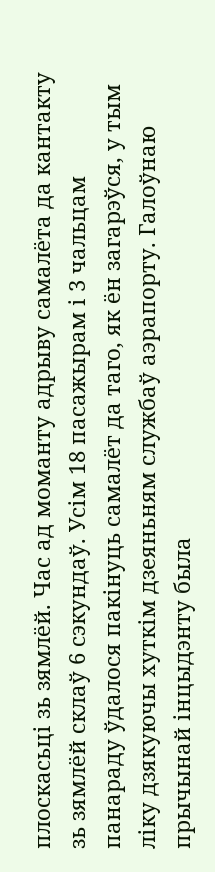плоскасьці зь зямлёй. Час ад моманту адрыву самалёта да кантакту зь зямлёй склаў 6 сэкундаў. Усім 18 пасажырам і 3 чальцам панараду ўдалося пакінуць самалёт да таго, як ён загарэўся, у тым ліку дзякуючы хуткім дзеяньням службаў аэрапорту. Галоўнаю прычынай інцыдэнту была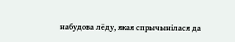набудова лёду, якая спрычынілася да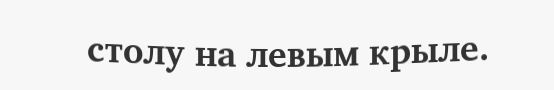столу на левым крыле.